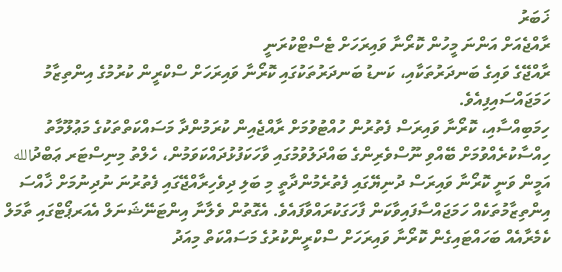ޚަބަރު
ރާއްޖެއަށް އަންނަ މީހުން ކޮރޯނާ ވައިރަހަށް ޓެސްޓްކުރަނީ
ރާއްޖޭގެ ވައިގެ ބަނދަރުތަކާއި، ކަނޑު ބަނދަރުތަކުގައި ކޮރޯނާ ވައިރަހަށް ސްކްރީން ކުރުމުގެ އިންތިޒާމު ހަމަޖައްސައިފިއެވެ.
ހިމަބިއްސާއި، ކޮރޯނާ ވައިރަސް ފެތުރުން ހުއްޓުވުމަށް ރާއްޖެއިން ކުރަމުންދާ މަސައްކަތްތަކުގެ މަޢުލޫމާތު ހިއްސާކުރެއްވުމަށް ބޭއްވި ނޫސްވެރިންގެ ބައްދަލުވުމުގައި ވާހަކަފުޅުދައްކަވަމުން، ހެލްތު މިނިސްޓަރ ޢަބްދުالله އަމީން ވަނީ ކޮރޯނާ ވައިރަސް ދުނިޔޭގައި ފެތުރެމުންދާތީ މި ބަލި ދިވެހިރާއްޖޭގައި ފެތުރުނަ ނުދިނުމަށް ޚާއްސަ އިންތިޒާމުތަކެއް ހަމަޖައްސާފައިވާކަން ފާހަގަކުރައްވާފައެވެ. އެގޮތުން ވެލާނާ އިންޓަނޭޝަނަލް އެއަރޕޯޓްގައި ތާމަލް ކެމެރާއެއް ބަހައްޓައިގެން ކޮރޯނާ ވައިރަހަށް ސްކްރީންކުރުގެ މަސައްކަތް މިއަދު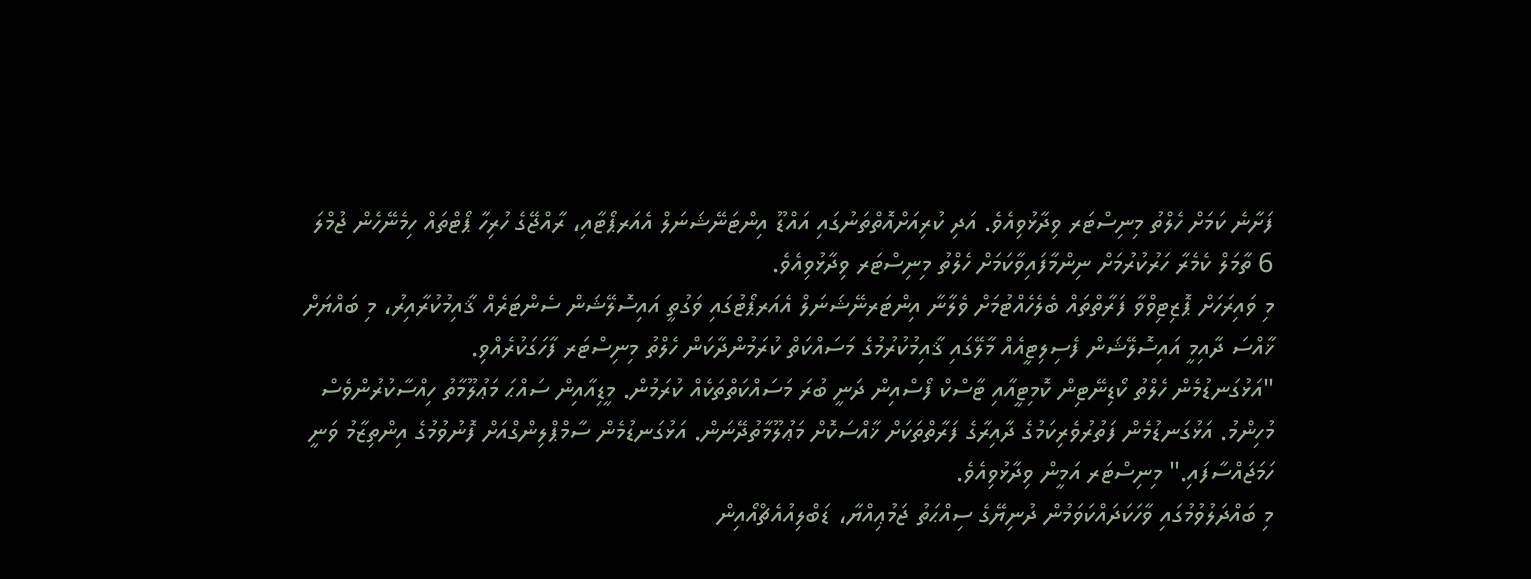ފަށާނެ ކަމަށް ހެލްތު މިނިސްޓަރ ވިދާޅުވިއެވެ. އަދި ކުރިއަށްއޮތްތަނުގައި އައްޑޫ އިންޓަނޭޝަނަލް އެއަރޕޯޓާއި، ރާއްޖޭގެ ހުރިހާ ޕޯޓްތައް ހިމެނޭހެން ޖުމްލަ 6 ތާމަލް ކެމެރާ ހަރުކުރުމަށް ނިންމާފައިވާކަމަށް ހެލްތު މިނިސްޓަރ ވިދާޅުވިއެވެ.
މި ވައިރަހަށް ޕޮޒިޓިވްވާ ފަރާތްތައް ބެލެހެއްޓުމަށް ވެލާނާ އިންޓަރނޭޝަނަލް އެއަރޕޯޓުގައި ވަގުތީ އައިސޮލޭޝަން ސެންޓަރެއް ޤާއިމުކުރާއިރު، މި ބައްޔަށް ޚާއްސަ ދާއިމީ އައިސޮލޭޝަން ފެސިލިޓީއެއް މާލޭގައި ޤާއިމުކުރުމުގެ މަސައްކަތް ކުރަމުންދާކަން ހެލްތު މިނިސްޓަރ ފާހަގަކުރެއްވި.
"އަޅުގަނޑުމެން ހެލްތު ކޯޑިނޭޓިން ކޮމިޓީއާއި ޓާސްކް ފޯސްއިން ދަނީ ބުރަ މަސައްކަތްތަކެއް ކުރަމުން. މީޑިއާއިން ސައްޙަ މަޢުލޫމާތު ހިއްސާކުރުންވެސް މުހިންމު. އަޅުގަނޑުމެން ފަތުރުވެރިކަމުގެ ދާއިރާގެ ފަރާތްތަކަށް ޚާއްސަކޮށް މަޢުލޫމާތުދޭނަން. އަޅުގަނޑުމެން ސާމްޕްލިންގްއަށް ފޮނުވުމުގެ އިންތިޒާމު ވަނީ ހަމަޖައްސާފައި." މިނިސްޓަރ އަމީން ވިދާޅުވިއެވެ.
މި ބައްދަލުވުމުގައި ވާހަކަދައްކަވަމުން ދުނިޔޭގެ ސިއްޙަތު ޖަމުޢިއްޔާ، ޑަބްލިއުއެޗްއޯއިން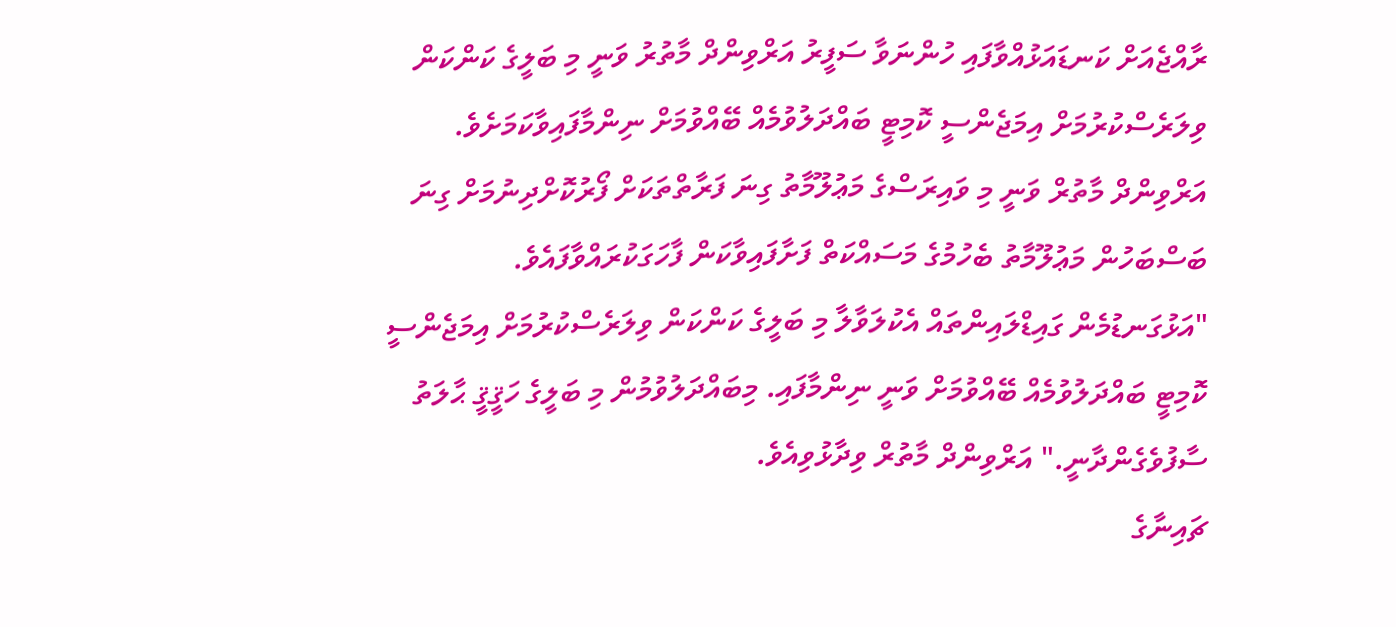ރާއްޖެއަށް ކަނޑައަޅުއްވާފައި ހުންނަވާ ސަފީރު އަރްވިންދް މާތުރު ވަނީ މި ބަލީގެ ކަންކަން ވިލަރެސްކުރުމަށް އިމަޖެންސީ ކޮމިޓީ ބައްދަލުވުމެއް ބޭއްވުމަށް ނިންމާފައިވާކަމަށެވެ. އަރްވިންދް މާތުރް ވަނީ މި ވައިރަސްގެ މަޢުލޫމާތު ގިނަ ފަރާތްތަކަށް ފޯރުކޮށްދިނުމަށް ގިނަ ބަސްބަހުން މަޢުލޫމާތު ބެހުމުގެ މަސައްކަތް ފަށާފައިވާކަން ފާހަގަކުރައްވާފައެވެ.
"އަޅުގަނޑުމެން ގައިޑްލައިންތައް އެކުލަވާލާ މި ބަލީގެ ކަންކަން ވިލަރެސްކުރުމަށް އިމަޖެންސީ ކޮމިޓީ ބައްދަލުވުމެއް ބޭއްވުމަށް ވަނީ ނިންމާފައި. މިބައްދަލުވުމުން މި ބަލީގެ ހަޤީޤީ ޙާލަތު ސާފުވެގެންދާނީ." އަރްވިންދް މާތުރް ވިދާޅުވިއެވެ.
ޗައިނާގެ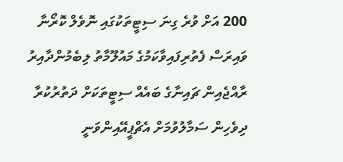200 އަށް ވުރެ ގިނަ ސިޓީތަކުގައި ނޮވެލް ކޮރޯނާ ވައިރަސް ފެތުރިފައިވާކަމުގެ މައުލޫމާތު ލިބެމުންދާއިރު ރާއްޖެއިން ޗައިނާގެ ބައެއް ސިޓީތަކަށް ދަތުރުކުރާ ދިވެހިން ސަމާލުވުމަށް އެޗްޕީއޭއިންވަނީ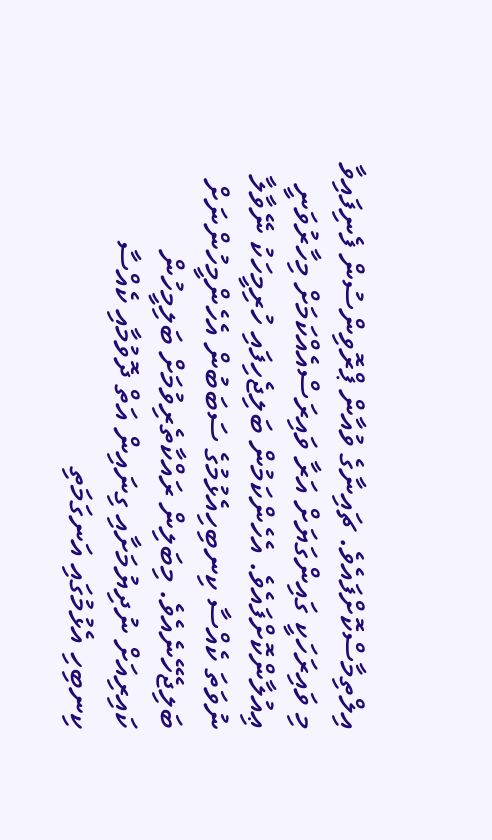އިލްތިމާސްކޮށްފައެވެ. ޗައިނާގެ ވުއާން ޕްރޮވިންސުން ފެނިފައިވާ މި ވައިރަހަކީ ގައިންގަޔަށް އަރާ ވައިރަސްއެއްކަމަށް މިހާރުވަނީ ޢިއުލާންކޮށްފައެވެ. އެހެންކަމުން ބަލިޖެހިފައި ހުރިމީހަކު ނޭވާލާ ނުވަތަ ކެއްސާ ކިނބިހިއެޅުމުގެ ސަބަބުން އެހެންމީހުންނަށް ބަލިޖެހޭނެއެވެ. މިބަލިން ރައްކާތެރިވުމަށް ބަލިމީހުން ކައިރިއަށް ނުދިޔުމަށާއި ގިނައިން އަތް ދޮވުމާއި ކެއްސާ ކިނބިހި އެޅުމުގައި އަނގަމަތި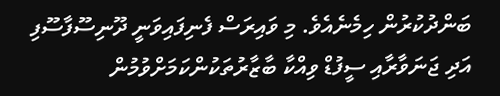ބަންދުކުރުން ހިމެނެއެވެ. މި ވައިރަސް ފެނިފައިވަނީ ދޫނިސޫފާސޫފި އަދި ޖަނަވާރާއި ސީފުޑް ވިއްކާ ބާޒާރުތަކުންކަމަށްވުމުން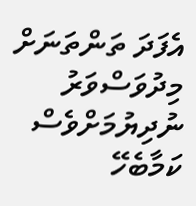އެފަދަ ތަންތަނަށް މިދުވަސްވަރު ނުދިޔުމަށްވެސް ކަމާބެހޭ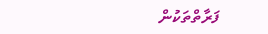ފަރާތްތަކުން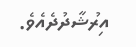އިރުޝާދުދެއެވެ.